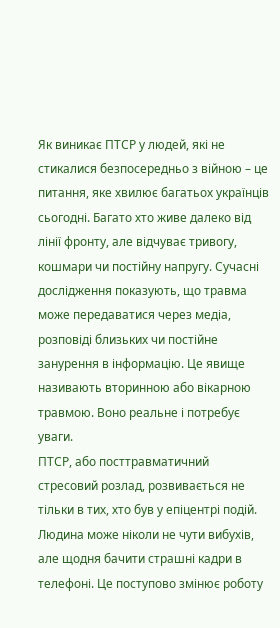Як виникає ПТСР у людей, які не стикалися безпосередньо з війною – це питання, яке хвилює багатьох українців сьогодні. Багато хто живе далеко від лінії фронту, але відчуває тривогу, кошмари чи постійну напругу. Сучасні дослідження показують, що травма може передаватися через медіа, розповіді близьких чи постійне занурення в інформацію. Це явище називають вторинною або вікарною травмою. Воно реальне і потребує уваги.
ПТСР, або посттравматичний стресовий розлад, розвивається не тільки в тих, хто був у епіцентрі подій. Людина може ніколи не чути вибухів, але щодня бачити страшні кадри в телефоні. Це поступово змінює роботу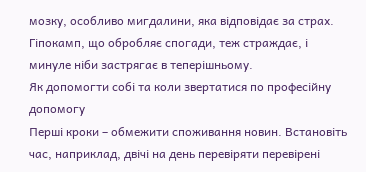мозку, особливо мигдалини, яка відповідає за страх. Гіпокамп, що обробляє спогади, теж страждає, і минуле ніби застрягає в теперішньому.
Як допомогти собі та коли звертатися по професійну допомогу
Перші кроки – обмежити споживання новин. Встановіть час, наприклад, двічі на день перевіряти перевірені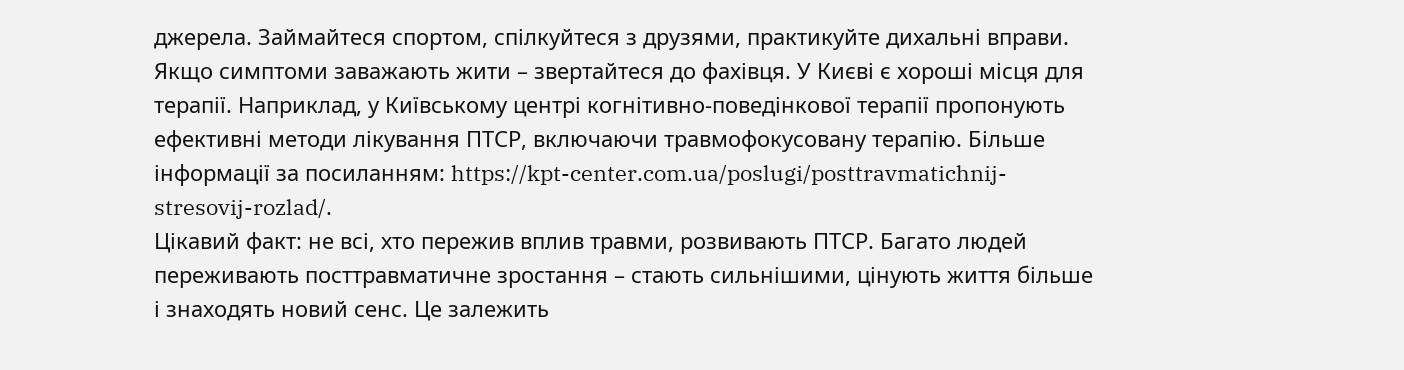джерела. Займайтеся спортом, спілкуйтеся з друзями, практикуйте дихальні вправи.
Якщо симптоми заважають жити – звертайтеся до фахівця. У Києві є хороші місця для терапії. Наприклад, у Київському центрі когнітивно-поведінкової терапії пропонують ефективні методи лікування ПТСР, включаючи травмофокусовану терапію. Більше інформації за посиланням: https://kpt-center.com.ua/poslugi/posttravmatichnij-stresovij-rozlad/.
Цікавий факт: не всі, хто пережив вплив травми, розвивають ПТСР. Багато людей переживають посттравматичне зростання – стають сильнішими, цінують життя більше і знаходять новий сенс. Це залежить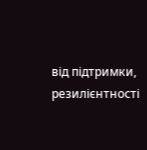від підтримки, резилієнтності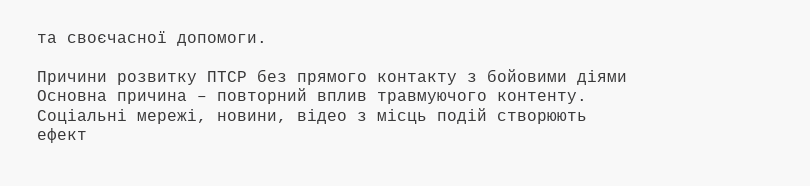та своєчасної допомоги.

Причини розвитку ПТСР без прямого контакту з бойовими діями
Основна причина – повторний вплив травмуючого контенту. Соціальні мережі, новини, відео з місць подій створюють ефект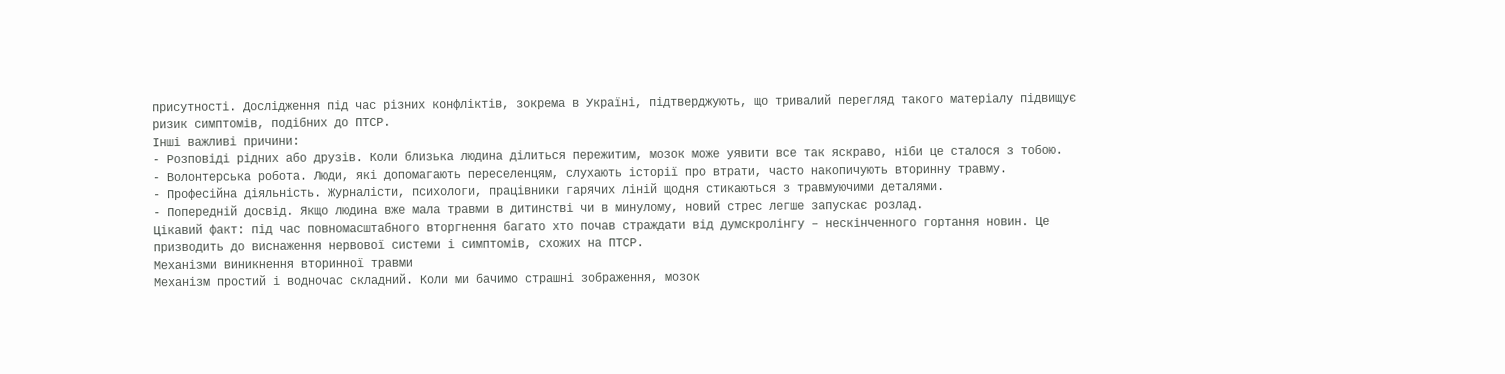присутності. Дослідження під час різних конфліктів, зокрема в Україні, підтверджують, що тривалий перегляд такого матеріалу підвищує ризик симптомів, подібних до ПТСР.
Інші важливі причини:
- Розповіді рідних або друзів. Коли близька людина ділиться пережитим, мозок може уявити все так яскраво, ніби це сталося з тобою.
- Волонтерська робота. Люди, які допомагають переселенцям, слухають історії про втрати, часто накопичують вторинну травму.
- Професійна діяльність. Журналісти, психологи, працівники гарячих ліній щодня стикаються з травмуючими деталями.
- Попередній досвід. Якщо людина вже мала травми в дитинстві чи в минулому, новий стрес легше запускає розлад.
Цікавий факт: під час повномасштабного вторгнення багато хто почав страждати від думскролінгу – нескінченного гортання новин. Це призводить до виснаження нервової системи і симптомів, схожих на ПТСР.
Механізми виникнення вторинної травми
Механізм простий і водночас складний. Коли ми бачимо страшні зображення, мозок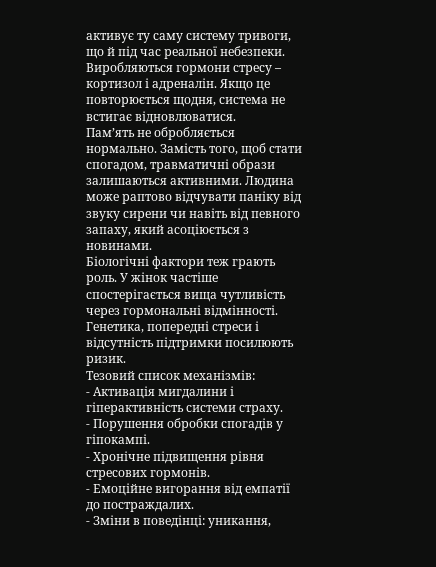активує ту саму систему тривоги, що й під час реальної небезпеки. Виробляються гормони стресу – кортизол і адреналін. Якщо це повторюється щодня, система не встигає відновлюватися.
Пам’ять не обробляється нормально. Замість того, щоб стати спогадом, травматичні образи залишаються активними. Людина може раптово відчувати паніку від звуку сирени чи навіть від певного запаху, який асоціюється з новинами.
Біологічні фактори теж грають роль. У жінок частіше спостерігається вища чутливість через гормональні відмінності. Генетика, попередні стреси і відсутність підтримки посилюють ризик.
Тезовий список механізмів:
- Активація мигдалини і гіперактивність системи страху.
- Порушення обробки спогадів у гіпокампі.
- Хронічне підвищення рівня стресових гормонів.
- Емоційне вигорання від емпатії до постраждалих.
- Зміни в поведінці: уникання,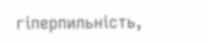гіперпильність,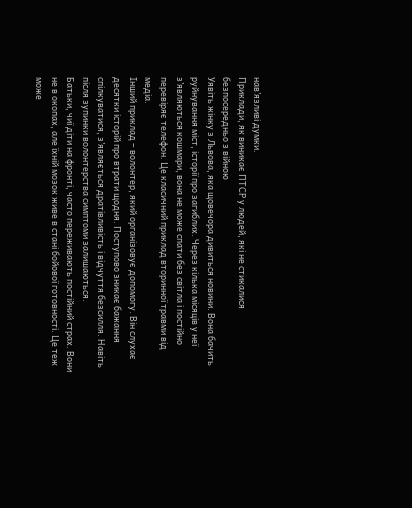нав’язливі думки.
Приклади, як виникає ПТСР у людей, які не стикалися безпосередньо з війною
Уявіть жінку з Львова, яка щовечора дивиться новини. Вона бачить руйнування міст, історії про загиблих. Через кілька місяців у неї з’являються кошмари, вона не може спати без світла і постійно перевіряє телефон. Це класичний приклад вторинної травми від медіа.
Інший приклад – волонтер, який організовує допомогу. Він слухає десятки історій про втрати щодня. Поступово зникає бажання спілкуватися, з’являється дратівливість і відчуття безсилля. Навіть після зупинки волонтерства симптоми залишаються.
Батьки, чиї діти на фронті, часто переживають постійний страх. Вони не в окопах, але їхній мозок живе в стані бойової готовності. Це теж може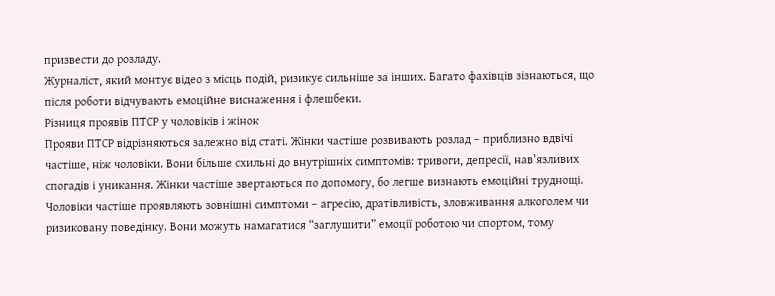призвести до розладу.
Журналіст, який монтує відео з місць подій, ризикує сильніше за інших. Багато фахівців зізнаються, що після роботи відчувають емоційне виснаження і флешбеки.
Різниця проявів ПТСР у чоловіків і жінок
Прояви ПТСР відрізняються залежно від статі. Жінки частіше розвивають розлад – приблизно вдвічі частіше, ніж чоловіки. Вони більше схильні до внутрішніх симптомів: тривоги, депресії, нав’язливих спогадів і уникання. Жінки частіше звертаються по допомогу, бо легше визнають емоційні труднощі.
Чоловіки частіше проявляють зовнішні симптоми – агресію, дратівливість, зловживання алкоголем чи ризиковану поведінку. Вони можуть намагатися “заглушити” емоції роботою чи спортом, тому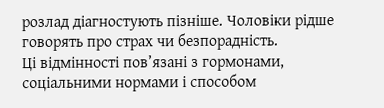розлад діагностують пізніше. Чоловіки рідше говорять про страх чи безпорадність.
Ці відмінності пов’язані з гормонами, соціальними нормами і способом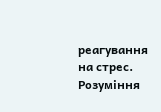реагування на стрес. Розуміння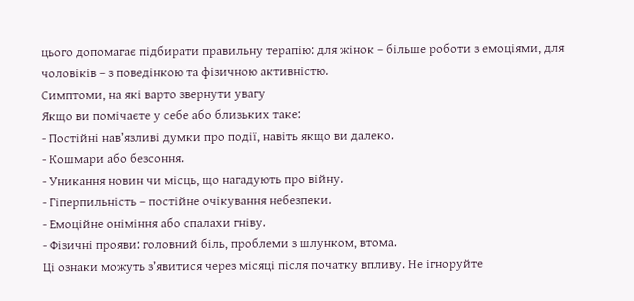цього допомагає підбирати правильну терапію: для жінок – більше роботи з емоціями, для чоловіків – з поведінкою та фізичною активністю.
Симптоми, на які варто звернути увагу
Якщо ви помічаєте у себе або близьких таке:
- Постійні нав’язливі думки про події, навіть якщо ви далеко.
- Кошмари або безсоння.
- Уникання новин чи місць, що нагадують про війну.
- Гіперпильність – постійне очікування небезпеки.
- Емоційне оніміння або спалахи гніву.
- Фізичні прояви: головний біль, проблеми з шлунком, втома.
Ці ознаки можуть з’явитися через місяці після початку впливу. Не ігноруйте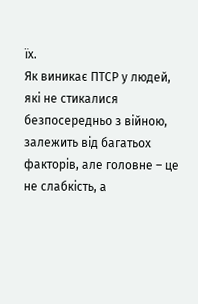їх.
Як виникає ПТСР у людей, які не стикалися безпосередньо з війною, залежить від багатьох факторів, але головне – це не слабкість, а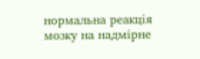нормальна реакція мозку на надмірне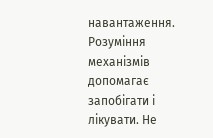навантаження. Розуміння механізмів допомагає запобігати і лікувати. Не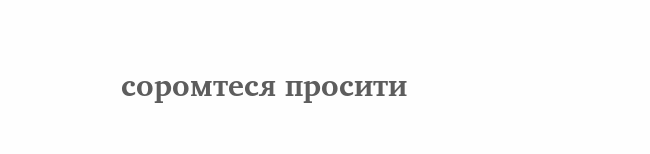соромтеся просити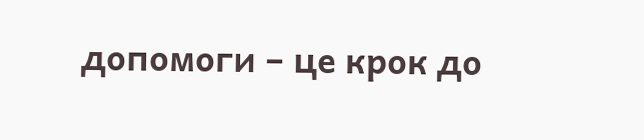допомоги – це крок до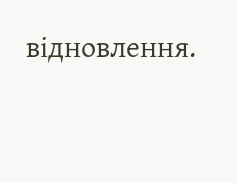відновлення.